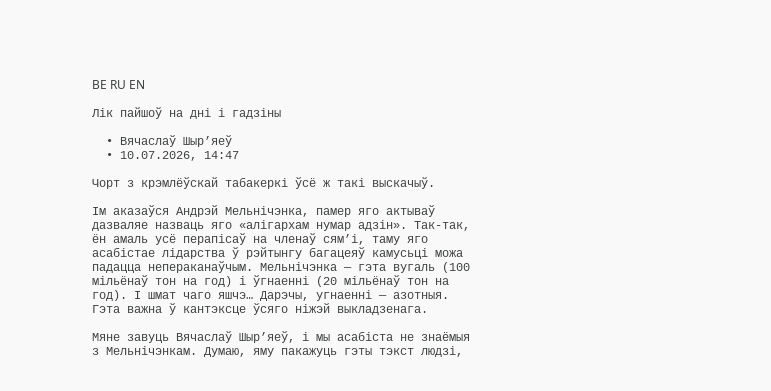BE RU EN

Лік пайшоў на дні і гадзіны

  • Вячаслаў Шыр’яеў
  • 10.07.2026, 14:47

Чорт з крэмлёўскай табакеркі ўсё ж такі выскачыў.

Ім аказаўся Андрэй Мельнічэнка, памер яго актываў дазваляе назваць яго «алігархам нумар адзін». Так-так, ён амаль усё перапісаў на членаў сям’і, таму яго асабістае лідарства ў рэйтынгу багацеяў камусьці можа падацца непераканаўчым. Мельнічэнка — гэта вугаль (100 мільёнаў тон на год) і ўгнаенні (20 мільёнаў тон на год). І шмат чаго яшчэ… Дарэчы, угнаенні — азотныя. Гэта важна ў кантэксце ўсяго ніжэй выкладзенага.

Мяне завуць Вячаслаў Шыр’яеў, і мы асабіста не знаёмыя з Мельнічэнкам. Думаю, яму пакажуць гэты тэкст людзі,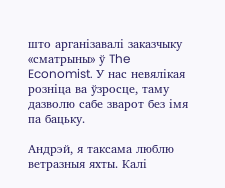што арганізавалі заказчыку «сматрыны» ў The Economist. У нас невялікая розніца ва ўзросце, таму дазволю сабе зварот без імя па бацьку.

Андрэй, я таксама люблю ветразныя яхты. Калі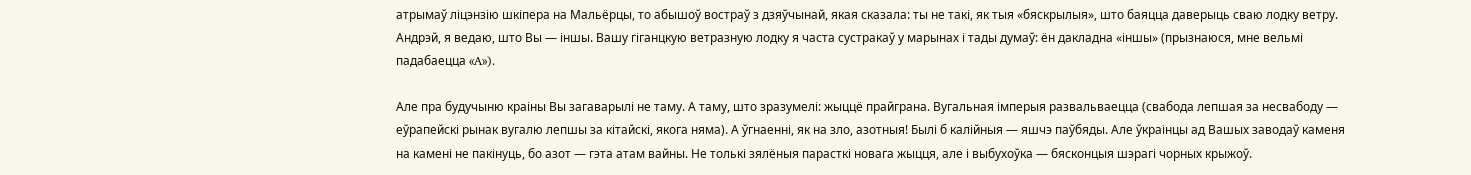атрымаў ліцэнзію шкіпера на Мальёрцы, то абышоў востраў з дзяўчынай, якая сказала: ты не такі, як тыя «бяскрылыя», што баяцца даверыць сваю лодку ветру. Андрэй, я ведаю, што Вы — іншы. Вашу гіганцкую ветразную лодку я часта сустракаў у марынах і тады думаў: ён дакладна «іншы» (прызнаюся, мне вельмі падабаецца «A»).

Але пра будучыню краіны Вы загаварылі не таму. А таму, што зразумелі: жыццё прайграна. Вугальная імперыя развальваецца (свабода лепшая за несвабоду — еўрапейскі рынак вугалю лепшы за кітайскі, якога няма). А ўгнаенні, як на зло, азотныя! Былі б калійныя — яшчэ паўбяды. Але ўкраінцы ад Вашых заводаў каменя на камені не пакінуць, бо азот — гэта атам вайны. Не толькі зялёныя парасткі новага жыцця, але і выбухоўка — бясконцыя шэрагі чорных крыжоў.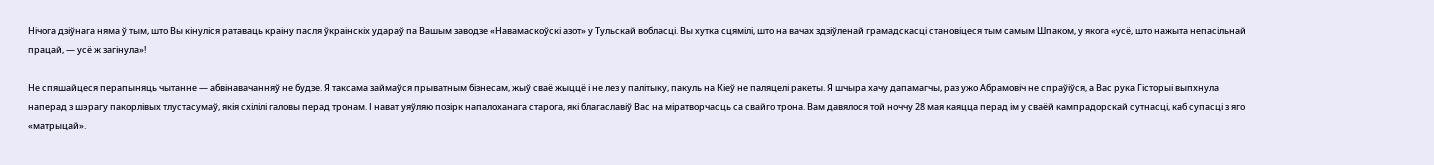Нічога дзіўнага няма ў тым, што Вы кінуліся ратаваць краіну пасля ўкраінскіх удараў па Вашым заводзе «Навамаскоўскі азот» у Тульскай вобласці. Вы хутка сцямілі, што на вачах здзіўленай грамадскасці становіцеся тым самым Шпаком, у якога «усё, што нажыта непасільнай працай, — усё ж загінула»!

Не спяшайцеся перапыняць чытанне — абвінавачанняў не будзе. Я таксама займаўся прыватным бізнесам, жыў сваё жыццё і не лез у палітыку, пакуль на Кіеў не паляцелі ракеты. Я шчыра хачу дапамагчы, раз ужо Абрамовіч не спраўіўся, а Вас рука Гісторыі выпхнула наперад з шэрагу пакорлівых тлустасумаў, якія схілілі галовы перад тронам. І нават уяўляю позірк напалоханага старога, які благаславіў Вас на міратворчасць са свайго трона. Вам давялося той ноччу 28 мая каяцца перад ім у сваёй кампрадорскай сутнасці, каб супасці з яго «матрыцай».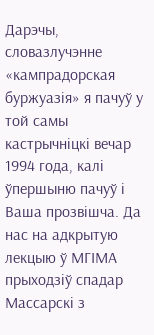Дарэчы, словазлучэнне «кампрадорская буржуазія» я пачуў у той самы кастрычніцкі вечар 1994 года, калі ўпершыню пачуў і Ваша прозвішча. Да нас на адкрытую лекцыю ў МГІМА прыходзіў спадар Массарскі з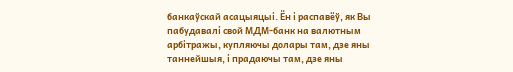банкаўскай асацыяцыі. Ён і распавёў, як Вы пабудавалі свой МДМ-банк на валютным арбітражы, купляючы долары там, дзе яны таннейшыя, і прадаючы там, дзе яны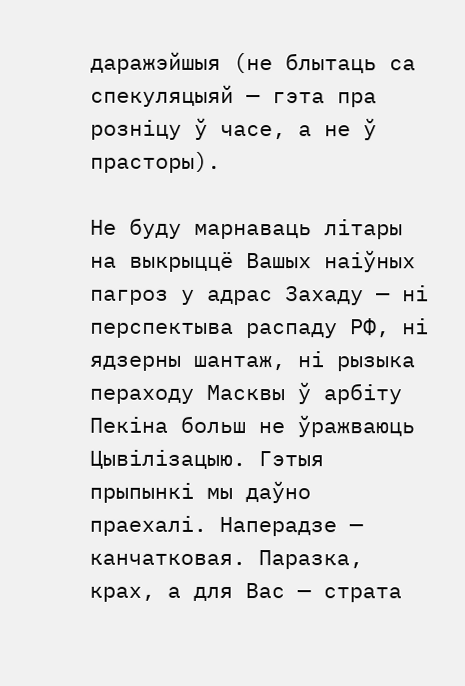даражэйшыя (не блытаць са спекуляцыяй — гэта пра розніцу ў часе, а не ў прасторы).

Не буду марнаваць літары на выкрыццё Вашых наіўных пагроз у адрас Захаду — ні перспектыва распаду РФ, ні ядзерны шантаж, ні рызыка пераходу Масквы ў арбіту Пекіна больш не ўражваюць Цывілізацыю. Гэтыя прыпынкі мы даўно праехалі. Наперадзе — канчатковая. Паразка, крах, а для Вас — страта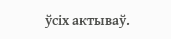ўсіх актываў.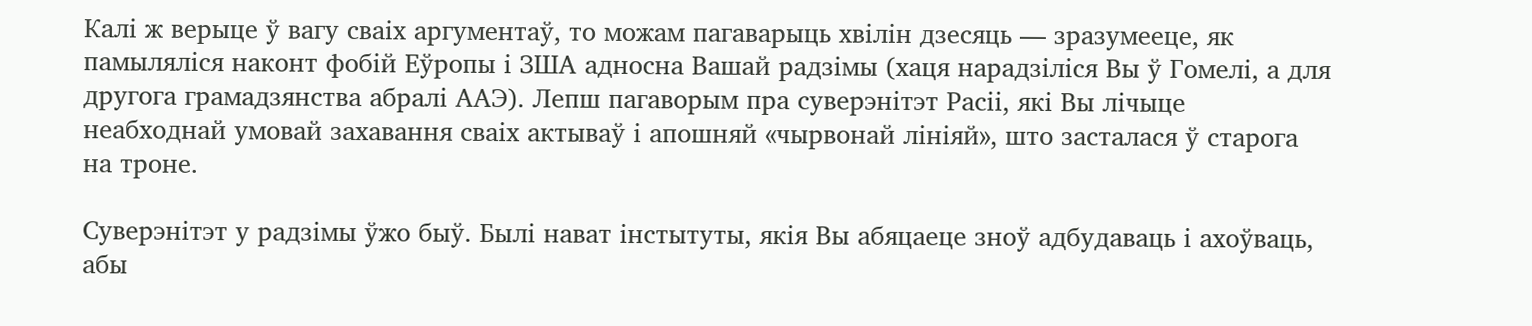Калі ж верыце ў вагу сваіх аргументаў, то можам пагаварыць хвілін дзесяць — зразумееце, як памыляліся наконт фобій Еўропы і ЗША адносна Вашай радзімы (хаця нарадзіліся Вы ў Гомелі, а для другога грамадзянства абралі ААЭ). Лепш пагаворым пра суверэнітэт Расіі, які Вы лічыце неабходнай умовай захавання сваіх актываў і апошняй «чырвонай лініяй», што засталася ў старога на троне.

Суверэнітэт у радзімы ўжо быў. Былі нават інстытуты, якія Вы абяцаеце зноў адбудаваць і ахоўваць, абы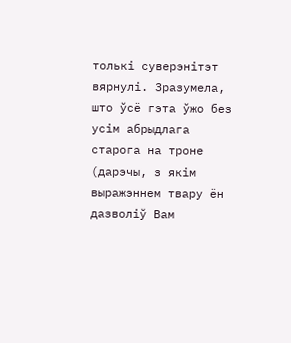толькі суверэнітэт вярнулі. Зразумела, што ўсё гэта ўжо без усім абрыдлага старога на троне (дарэчы, з якім выражэннем твару ён дазволіў Вам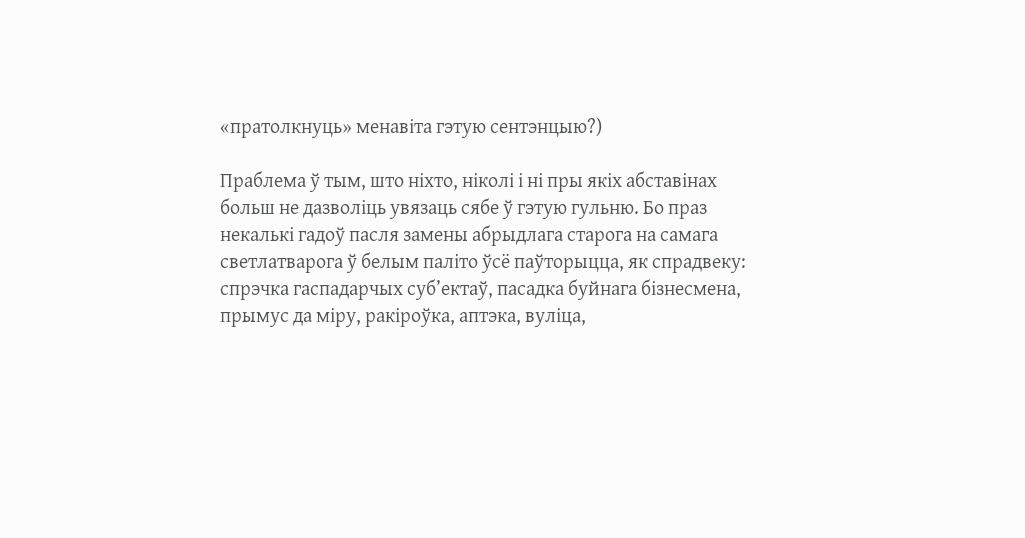«пратолкнуць» менавіта гэтую сентэнцыю?)

Праблема ў тым, што ніхто, ніколі і ні пры якіх абставінах больш не дазволіць увязаць сябе ў гэтую гульню. Бо праз некалькі гадоў пасля замены абрыдлага старога на самага светлатварога ў белым паліто ўсё паўторыцца, як спрадвеку: спрэчка гаспадарчых суб’ектаў, пасадка буйнага бізнесмена, прымус да міру, ракіроўка, аптэка, вуліца,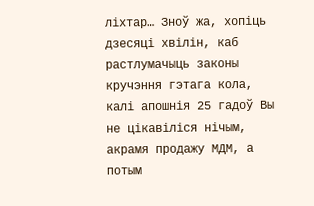ліхтар… Зноў жа, хопіць дзесяці хвілін, каб растлумачыць законы кручэння гэтага кола, калі апошнія 25 гадоў Вы не цікавіліся нічым, акрамя продажу МДМ, а потым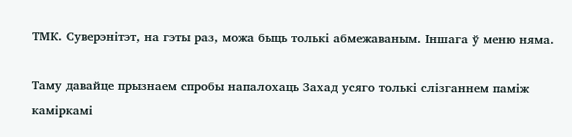ТМК. Суверэнітэт, на гэты раз, можа быць толькі абмежаваным. Іншага ў меню няма.

Таму давайце прызнаем спробы напалохаць Захад усяго толькі слізганнем паміж каміркамі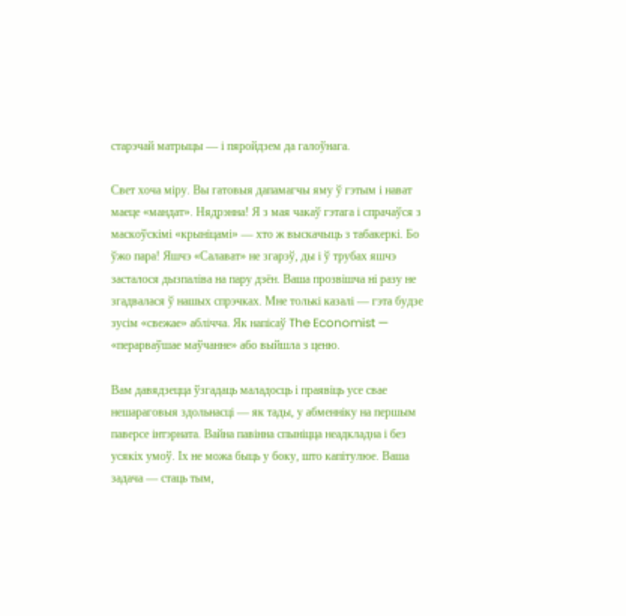старэчай матрыцы — і пяройдзем да галоўнага.

Свет хоча міру. Вы гатовыя дапамагчы яму ў гэтым і нават маеце «мандат». Нядрэнна! Я з мая чакаў гэтага і спрачаўся з маскоўскімі «крыніцамі» — хто ж выскачыць з табакеркі. Бо ўжо пара! Яшчэ «Салават» не згарэў, ды і ў трубах яшчэ засталося дызпаліва на пару дзён. Ваша прозвішча ні разу не згадвалася ў нашых спрэчках. Мне толькі казалі — гэта будзе зусім «свежае» аблічча. Як напісаў The Economist — «перарваўшае маўчанне» або выйшла з ценю.

Вам давядзецца ўзгадаць маладосць і праявіць усе свае нешараговыя здольнасці — як тады, у абменніку на першым паверсе інтэрната. Вайна павінна спыніцца неадкладна і без усякіх умоў. Іх не можа быць у боку, што капітулюе. Ваша задача — стаць тым,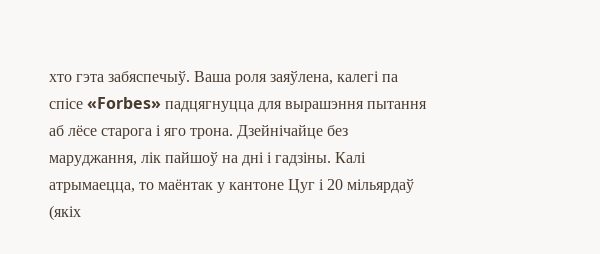хто гэта забяспечыў. Ваша роля заяўлена, калегі па спісе «Forbes» падцягнуцца для вырашэння пытання аб лёсе старога і яго трона. Дзейнічайце без маруджання, лік пайшоў на дні і гадзіны. Калі атрымаецца, то маёнтак у кантоне Цуг і 20 мільярдаў (якіх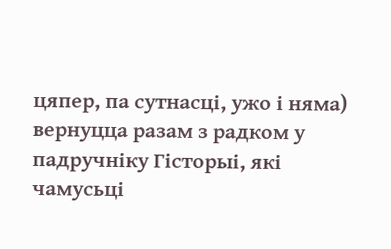цяпер, па сутнасці, ужо і няма) вернуцца разам з радком у падручніку Гісторыі, які чамусьці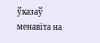ўказаў менавіта на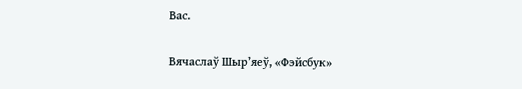Вас.

Вячаслаў Шыр’яеў, «Фэйсбук»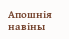Апошнія навіны